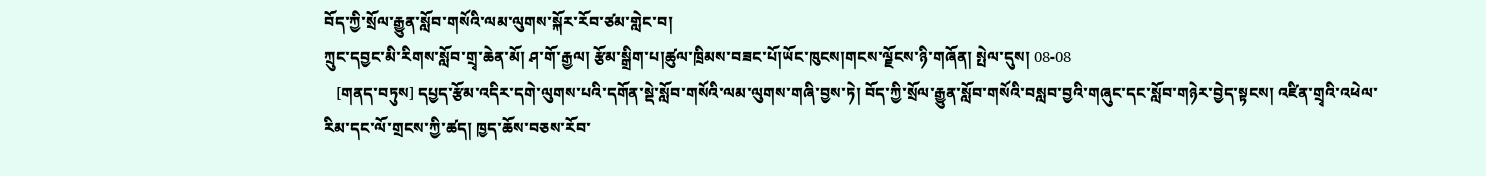བོད་ཀྱི་སྲོལ་རྒྱུན་སློབ་གསོའི་ལམ་ལུགས་སྐོར་རོབ་ཙམ་གླེང་བ།
ཀྲུང་དབྱང་མི་རིགས་སློབ་གྲྭ་ཆེན་མོ། ཤ་གོ་རྒྱལ། རྩོམ་སྒྲིག་པ།ཚུལ་ཁྲིམས་བཟང་པོ།ཡོང་ཁུངས།གངས་ལྗོངས་ཉི་གཞོན། སྤེལ་དུས། 08-08
   [གནད་བཏུས] དཔྱད་རྩོམ་འདིར་དགེ་ལུགས་པའི་དགོན་སྡེ་སློབ་གསོའི་ལམ་ལུགས་གཞི་བྱས་ཏེ། བོད་ཀྱི་སྲོལ་རྒྱུན་སློབ་གསོའི་བསླབ་བྱའི་གཞུང་དང་སློབ་གཉེར་བྱེད་སྟངས། འཛིན་གྲྭའི་འཕེལ་རིམ་དང་ལོ་གྲངས་ཀྱི་ཚད། ཁྱད་ཆོས་བཅས་རོབ་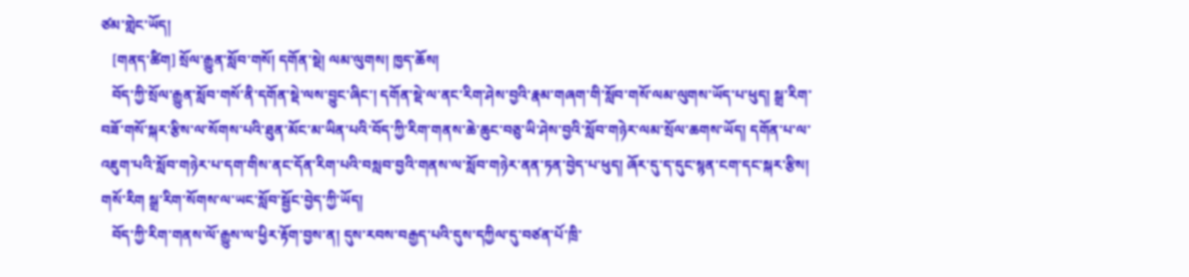ཙམ་གླེང་ཡོད།
   [གནད་ཚིག] སྲོལ་རྒྱུན་སློབ་གསོ། དགོན་སྡེ། ལམ་ལུགས། ཁྱད་ཆོས།
   བོད་ཀྱི་སྲོལ་རྒྱུན་སློབ་གསོ་ནི་དགོན་སྡེ་ལས་བྱུང་ཞིང་། དགོན་སྡེ་ལ་ནང་རིག་ཤེས་བྱའི་རྣམ་གཞག་གི་སློབ་གསོ་ལམ་ལུགས་ཡོད་པ་ཕུད། སྒྲ་རིག་བཟོ་གསོ་སྐར་རྩིས་ལ་སོགས་པའི་ཐུན་མོང་མ་ཡིན་པའི་བོད་ཀྱི་རིག་གནས་ཆེ་ཆུང་བཅུ་ཡི་ཤེས་བྱའི་སློབ་གཉེར་ལམ་སྲོལ་ཆགས་ཡོད། དགོན་པ་ལ་འཇུག་པའི་སློབ་གཉེར་པ་དག་གིས་ནང་དོན་རིག་པའི་བསླབ་བྱའི་གནས་ལ་སློབ་གཉེར་ནན་ཏན་བྱེད་པ་ཕུད། ཞོར་དུ་ད་དུང་སྙན་ངག་དང་སྐར་རྩིས། གསོ་རིག སྒྲ་རིག་སོགས་ལ་ཡང་སློབ་སྦྱོང་བྱེད་ཀྱི་ཡོད།
   བོད་ཀྱི་རིག་གནས་ལོ་རྒྱུས་ལ་ཕྱིར་རྟོག་བྱས་ན། དུས་རབས་བརྒྱད་པའི་དུས་དཀྱིལ་དུ་བཙན་པོ་ཁྲི་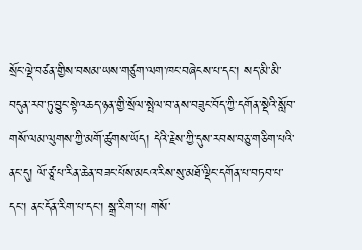སྲོང་ལྡེ་བཙན་གྱིས་བསམ་ཡས་གཙུག་ལག་ཁང་བཞེངས་པ་དང་། སད་མི་མི་བདུན་རབ་ཏུ་བྱུང་སྟེ་འཆད་ཉན་གྱི་སྲོལ་སྤེལ་བ་ནས་བཟུང་བོད་ཀྱི་དགོན་སྡེའི་སློབ་གསོ་ལམ་ལུགས་ཀྱི་མགོ་ཚུགས་ཡོད། དེའི་རྗེས་ཀྱི་དུས་རབས་བཅུ་གཅིག་པའི་ནང་དུ། ལོ་ཙཱ་པ་རིན་ཆེན་བཟང་པོས་མངའ་རིས་སུ་མཐོ་ལྡིང་དགོན་པ་བཏབ་པ་དང་། ནང་དོན་རིག་པ་དང་། སྒྲ་རིག་པ། གསོ་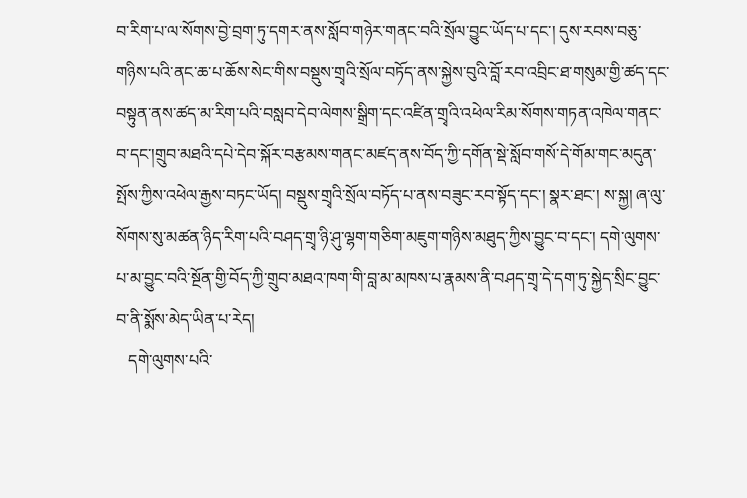བ་རིག་པ་ལ་སོགས་བྱེ་བྲག་ཏུ་དགར་ནས་སློབ་གཉེར་གནང་བའི་སྲོལ་བྱུང་ཡོད་པ་དང་། དུས་རབས་བཅུ་གཉིས་པའི་ནང་ཆ་པ་ཆོས་སེང་གིས་བསྡུས་གྲྭའི་སྲོལ་བཏོད་ནས་སྐྱེས་བུའི་བློ་རབ་འབྲིང་ཐ་གསུམ་གྱི་ཚད་དང་བསྟུན་ནས་ཚད་མ་རིག་པའི་བསླབ་དེབ་ལེགས་སྒྲིག་དང་འཛིན་གྲྭའི་འཕེལ་རིམ་སོགས་གཏན་འཁེལ་གནང་བ་དང་།གྲུབ་མཐའི་དཔེ་དེབ་སྐོར་བརྩམས་གནང་མཛད་ནས་བོད་ཀྱི་དགོན་སྡེ་སློབ་གསོ་དེ་གོམ་གང་མདུན་སྤོས་ཀྱིས་འཕེལ་རྒྱས་བཏང་ཡོད། བསྡུས་གྲྭའི་སྲོལ་བཏོད་པ་ནས་བཟུང་རབ་སྟོད་དང་། སྣར་ཐང་། ས་སྐྱ། ཞ་ལུ་སོགས་སུ་མཚན་ཉིད་རིག་པའི་བཤད་གྲྭ་ཉི་ཤུ་ལྷག་གཅིག་མཇུག་གཉིས་མཐུད་ཀྱིས་བྱུང་བ་དང་། དགེ་ལུགས་པ་མ་བྱུང་བའི་སྔོན་གྱི་བོད་ཀྱི་གྲུབ་མཐའ་ཁག་གི་བླ་མ་མཁས་པ་རྣམས་ནི་བཤད་གྲྭ་དེ་དག་ཏུ་སྐྱེད་སྲིང་བྱུང་བ་ནི་སྨོས་མེད་ཡིན་པ་རེད།
   དགེ་ལུགས་པའི་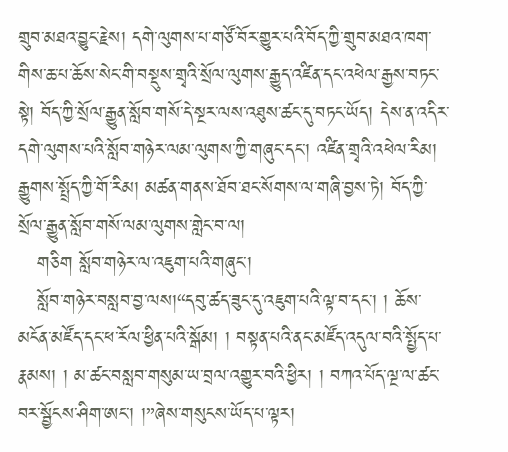གྲུབ་མཐའ་བྱུང་རྗེས། དགེ་ལུགས་པ་གཙོ་བོར་གྱུར་པའི་བོད་ཀྱི་གྲུབ་མཐའ་ཁག་གིས་ཆ་པ་ཆོས་སེང་གི་བསྡུས་གྲྭའི་སྲོལ་ལུགས་རྒྱུད་འཛིན་དང་འཕེལ་རྒྱས་བཏང་སྟེ། བོད་ཀྱི་སྲོལ་རྒྱུན་སློབ་གསོ་དེ་སྔར་ལས་འཐུས་ཚང་དུ་བཏང་ཡོད། དེས་ན་འདིར་དགེ་ལུགས་པའི་སློབ་གཉེར་ལམ་ལུགས་ཀྱི་གཞུང་དང་། འཛིན་གྲྭའི་འཕེལ་རིམ། རྒྱུགས་སྤྲོད་ཀྱི་གོ་རིམ། མཚན་གནས་ཐོབ་ཐང་སོགས་ལ་གཞི་བྱས་ཏེ། བོད་ཀྱི་སྲོལ་རྒྱུན་སློབ་གསོ་ལམ་ལུགས་གླེང་བ་ལ།
   གཅིག སློབ་གཉེར་ལ་འཇུག་པའི་གཞུང་།
   སློབ་གཉེར་བསླབ་བྱ་ལས།“དབུ་ཚད་ཟུང་དུ་འཇུག་པའི་ལྟ་བ་དང་། ། ཆོས་མངོན་མཛོད་དང་ཕ་རོལ་ཕྱིན་པའི་སྒོམ། ། བསྟན་པའི་ནང་མཛོད་འདུལ་བའི་སྤྱོད་པ་རྣམས། ། མ་ཚང་བསླབ་གསུམ་ཡ་བྲལ་འགྱུར་བའི་ཕྱིར། ། བཀའ་པོད་ལྔ་ལ་ཚང་བར་སྦྱོངས་ཤིག་ཨང་། །”ཞེས་གསུངས་ཡོད་པ་ལྟར།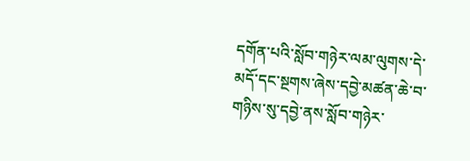དགོན་པའི་སློབ་གཉེར་ལམ་ལུགས་དེ་མདོ་དང་སྔགས་ཞེས་དབྱེ་མཚན་ཆེ་བ་གཉིས་སུ་དབྱེ་ནས་སློབ་གཉེར་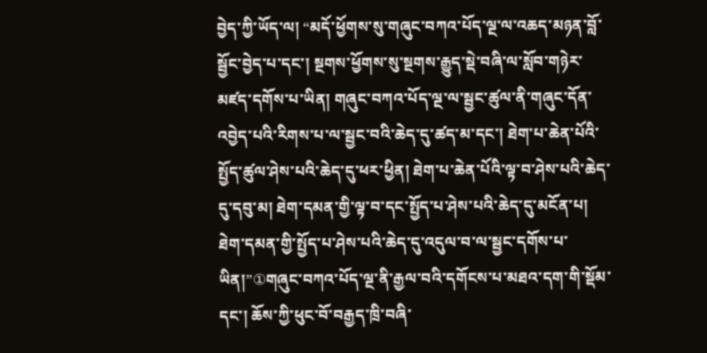བྱེད་ཀྱི་ཡོད་ལ། “མདོ་ཕྱོགས་སུ་གཞུང་བཀའ་པོད་ལྔ་ལ་འཆད་མཉན་བློ་སྦྱོང་བྱེད་པ་དང་། སྔགས་ཕྱོགས་སུ་སྔགས་རྒྱུད་སྡེ་བཞི་ལ་སློབ་གཉེར་མཛད་དགོས་པ་ཡིན། གཞུང་བཀའ་པོད་ལྔ་ལ་སྦྱང་ཚུལ་ནི་གཞུང་དོན་འབྱེད་པའི་རིགས་པ་ལ་སྦྱང་བའི་ཆེད་དུ་ཚད་མ་དང་། ཐེག་པ་ཆེན་པོའི་སྤྱོད་ཚུལ་ཤེས་པའི་ཆེད་དུ་ཕར་ཕྱིན། ཐེག་པ་ཆེན་པོའི་ལྟ་བ་ཤེས་པའི་ཆེད་དུ་དབུ་མ། ཐེག་དམན་གྱི་ལྟ་བ་དང་སྤྱོད་པ་ཤེས་པའི་ཆེད་དུ་མངོན་པ། ཐེག་དམན་གྱི་སྤྱོད་པ་ཤེས་པའི་ཆེད་དུ་འདུལ་བ་ལ་སྦྱང་དགོས་པ་ཡིན།”①གཞུང་བཀའ་པོད་ལྔ་ནི་རྒྱལ་བའི་དགོངས་པ་མཐའ་དག་གི་སྡོམ་དང་། ཆོས་ཀྱི་ཕུང་བོ་བརྒྱད་ཁྲི་བཞི་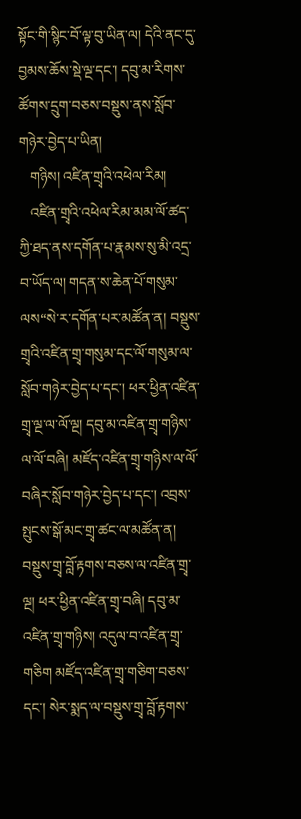སྟོང་གི་སྙིང་བོ་ལྟ་བུ་ཡིན་ལ། དེའི་ནང་དུ་བྱམས་ཆོས་སྡེ་ལྔ་དང་། དབུ་མ་རིགས་ཚོགས་དྲུག་བཅས་བསྡུས་ནས་སློབ་གཉེར་བྱེད་པ་ཡིན།
   གཉིས། འཛིན་གྲྭའི་འཕེལ་རིམ།
   འཛིན་གྲྭའི་འཕེལ་རིམ་མམ་ལོ་ཚད་ཀྱི་ཐད་ནས་དགོན་པ་རྣམས་སུ་མི་འདྲ་བ་ཡོད་ལ། གདན་ས་ཆེན་པོ་གསུམ་ལས“སེ་ར་དགོན་པར་མཚོན་ན། བསྡུས་གྲྭའི་འཛིན་གྲྭ་གསུམ་དང་ལོ་གསུམ་ལ་སློབ་གཉེར་བྱེད་པ་དང་། ཕར་ཕྱིན་འཛིན་གྲྭ་ལྔ་ལ་ལོ་ལྔ། དབུ་མ་འཛིན་གྲྭ་གཉིས་ལ་ལོ་བཞི། མཛོད་འཛིན་གྲྭ་གཉིས་ལ་ལོ་བཞིར་སློབ་གཉེར་བྱེད་པ་དང་། འབྲས་སྤུངས་སྒོ་མང་གྲྭ་ཚང་ལ་མཚོན་ན། བསྡུས་གྲྭ་བློ་རྟགས་བཅས་ལ་འཛིན་གྲྭ་ལྔ། ཕར་ཕྱིན་འཛིན་གྲྭ་བཞི། དབུ་མ་འཛིན་གྲྭ་གཉིས། འདུལ་བ་འཛིན་གྲྭ་གཅིག མཛོད་འཛིན་གྲྭ་གཅིག་བཅས་དང་། སེར་སྨད་ལ་བསྡུས་གྲྭ་བློ་རྟགས་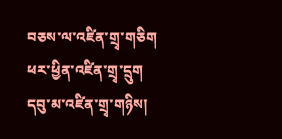བཅས་ལ་འཛིན་གྲྭ་གཅིག ཕར་ཕྱིན་འཛིན་གྲྭ་དྲུག དབུ་མ་འཛིན་གྲྭ་གཉིས།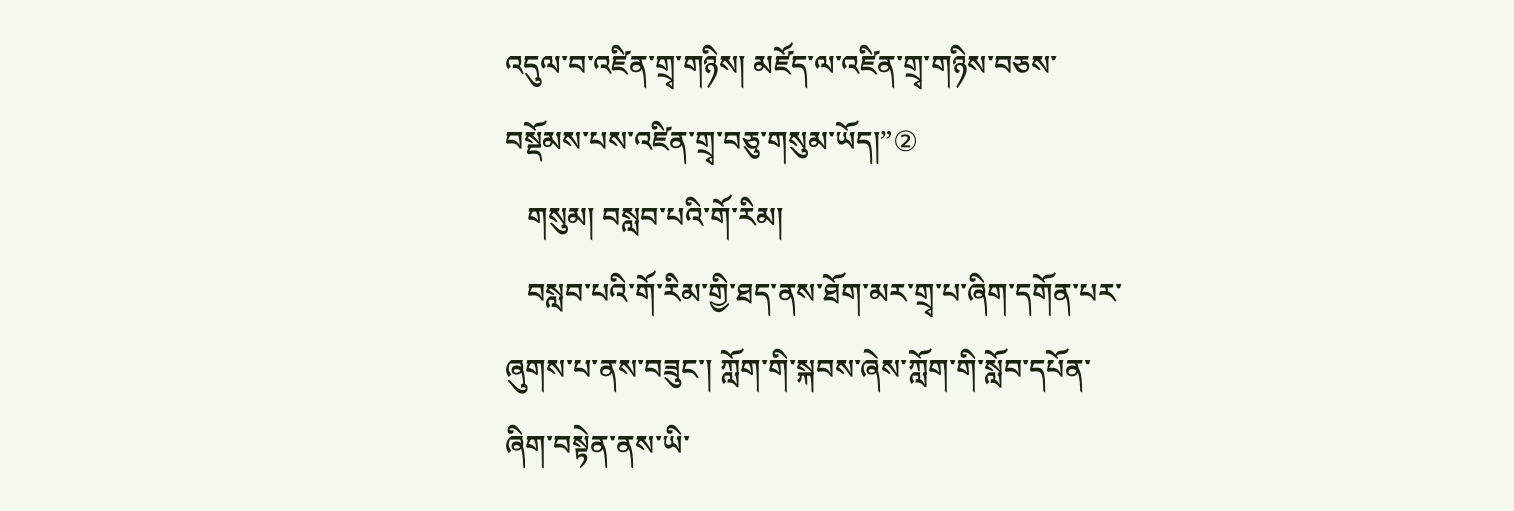འདུལ་བ་འཛིན་གྲྭ་གཉིས། མཛོད་ལ་འཛིན་གྲྭ་གཉིས་བཅས་བསྡོམས་པས་འཛིན་གྲྭ་བཅུ་གསུམ་ཡོད།”②
   གསུམ། བསླབ་པའི་གོ་རིམ།
   བསླབ་པའི་གོ་རིམ་གྱི་ཐད་ནས་ཐོག་མར་གྲྭ་པ་ཞིག་དགོན་པར་ཞུགས་པ་ནས་བཟུང་། ཀློག་གི་སྐབས་ཞེས་ཀློག་གི་སློབ་དཔོན་ཞིག་བསྟེན་ནས་ཡི་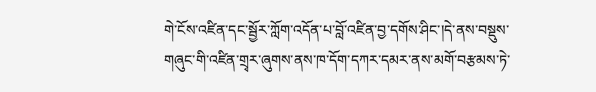གེ་ངོས་འཛིན་དང་སྦྱོར་ཀློག་འདོན་པ་བློ་འཛིན་བྱ་དགོས་ཤིང་།དེ་ནས་བསྡུས་གཞུང་གི་འཛིན་གྲྭར་ཞུགས་ནས་ཁ་དོག་དཀར་དམར་ནས་མགོ་བརྩམས་ཏེ་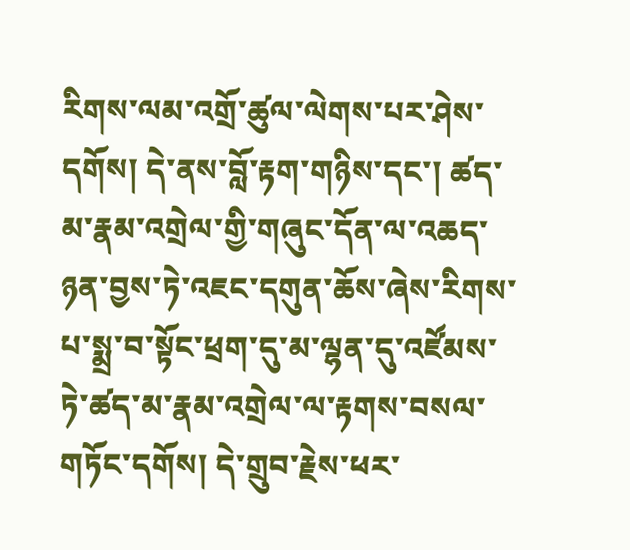རིགས་ལམ་འགྲོ་ཚུལ་ལེགས་པར་ཤེས་དགོས། དེ་ནས་བློ་རྟག་གཉིས་དང་། ཚད་མ་རྣམ་འགྲེལ་གྱི་གཞུང་དོན་ལ་འཆད་ཉན་བྱས་ཏེ་འཇང་དགུན་ཆོས་ཞེས་རིགས་པ་སྨྲ་བ་སྟོང་ཕྲག་དུ་མ་ལྷན་དུ་འཛོམས་ཏེ་ཚད་མ་རྣམ་འགྲེལ་ལ་རྟགས་བསལ་གཏོང་དགོས། དེ་གྲུབ་རྗེས་ཕར་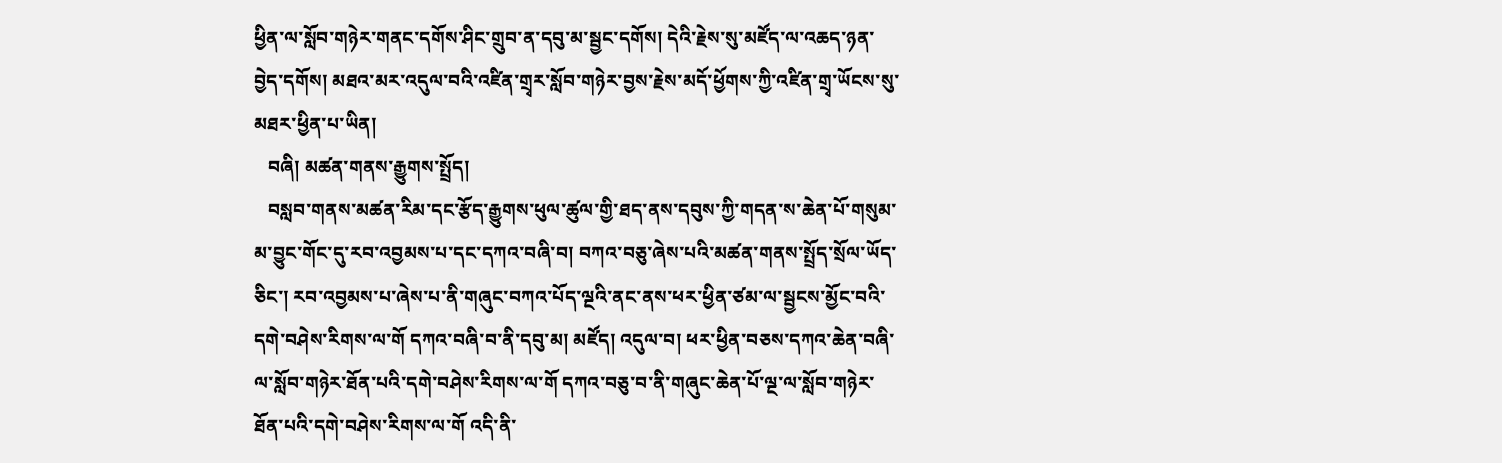ཕྱིན་ལ་སློབ་གཉེར་གནང་དགོས་ཤིང་གྲུབ་ན་དབུ་མ་སྦྱང་དགོས། དེའི་རྗེས་སུ་མཛོད་ལ་འཆད་ཉན་བྱེད་དགོས། མཐའ་མར་འདུལ་བའི་འཛིན་གྲྭར་སློབ་གཉེར་བྱས་རྗེས་མདོ་ཕྱོགས་ཀྱི་འཛིན་གྲྭ་ཡོངས་སུ་མཐར་ཕྱིན་པ་ཡིན།
   བཞི། མཚན་གནས་རྒྱུགས་སྤྲོད།
   བསླབ་གནས་མཚན་རིམ་དང་རྩོད་རྒྱུགས་ཕུལ་ཚུལ་གྱི་ཐད་ནས་དབུས་ཀྱི་གདན་ས་ཆེན་པོ་གསུམ་མ་བྱུང་གོང་དུ་རབ་འབྱམས་པ་དང་དཀའ་བཞི་བ། བཀའ་བཅུ་ཞེས་པའི་མཚན་གནས་སྤྲོད་སྲོལ་ཡོད་ཅིང་། རབ་འབྱམས་པ་ཞེས་པ་ནི་གཞུང་བཀའ་པོད་ལྔའི་ནང་ནས་ཕར་ཕྱིན་ཙམ་ལ་སྦྱངས་མྱོང་བའི་དགེ་བཤེས་རིགས་ལ་གོ དཀའ་བཞི་བ་ནི་དབུ་མ། མཛོད། འདུལ་བ། ཕར་ཕྱིན་བཅས་དཀའ་ཆེན་བཞི་ལ་སློབ་གཉེར་ཐོན་པའི་དགེ་བཤེས་རིགས་ལ་གོ དཀའ་བཅུ་བ་ནི་གཞུང་ཆེན་པོ་ལྔ་ལ་སློབ་གཉེར་ཐོན་པའི་དགེ་བཤེས་རིགས་ལ་གོ འདི་ནི་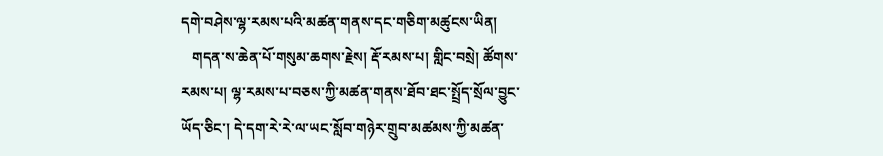དགེ་བཤེས་ལྷ་རམས་པའི་མཚན་གནས་དང་གཅིག་མཚུངས་ཡིན།
   གདན་ས་ཆེན་པོ་གསུམ་ཆགས་རྗེས། རྡོ་རམས་པ། གླིང་བསྲེ། ཚོགས་རམས་པ། ལྷ་རམས་པ་བཅས་ཀྱི་མཚན་གནས་ཐོབ་ཐང་སྤྲོད་སྲོལ་བྱུང་ཡོད་ཅིང་། དེ་དག་རེ་རེ་ལ་ཡང་སློབ་གཉེར་གྲུབ་མཚམས་ཀྱི་མཚན་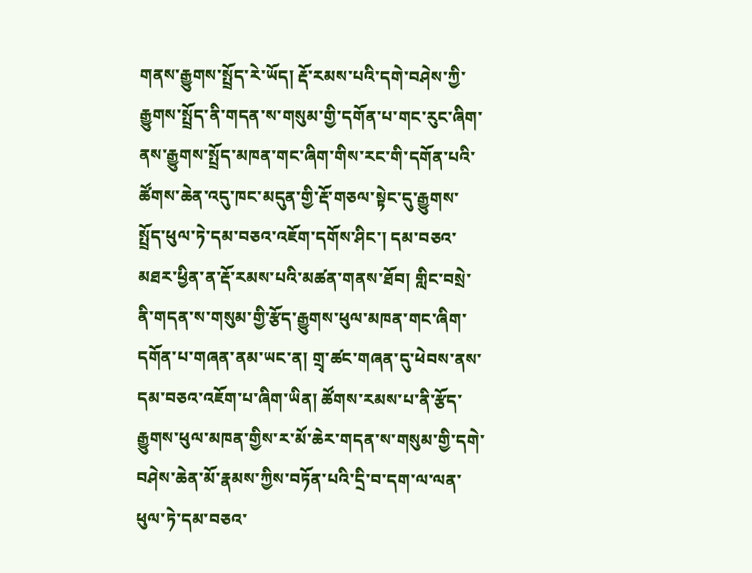གནས་རྒྱུགས་སྤྲོད་རེ་ཡོད། རྡོ་རམས་པའི་དགེ་བཤེས་ཀྱི་རྒྱུགས་སྤྲོད་ནི་གདན་ས་གསུམ་གྱི་དགོན་པ་གང་རུང་ཞིག་ནས་རྒྱུགས་སྤྲོད་མཁན་གང་ཞིག་གིས་རང་གི་དགོན་པའི་ཚོགས་ཆེན་འདུ་ཁང་མདུན་གྱི་རྡོ་གཅལ་སྟེང་དུ་རྒྱུགས་སྤྲོད་ཕུལ་ཏེ་དམ་བཅའ་འཇོག་དགོས་ཤིང་། དམ་བཅའ་མཐར་ཕྱིན་ན་རྡོ་རམས་པའི་མཚན་གནས་ཐོབ། གླིང་བསྲེ་ནི་གདན་ས་གསུམ་གྱི་རྩོད་རྒྱུགས་ཕུལ་མཁན་གང་ཞིག་དགོན་པ་གཞན་ནམ་ཡང་ན། གྲྭ་ཚང་གཞན་དུ་ཕེབས་ནས་དམ་བཅའ་འཇོག་པ་ཞིག་ཡིན། ཚོགས་རམས་པ་ནི་རྩོད་རྒྱུགས་ཕུལ་མཁན་གྱིས་ར་མོ་ཆེར་གདན་ས་གསུམ་གྱི་དགེ་བཤེས་ཆེན་མོ་རྣམས་ཀྱིས་བཏོན་པའི་དྲི་བ་དག་ལ་ལན་ཕུལ་ཏེ་དམ་བཅའ་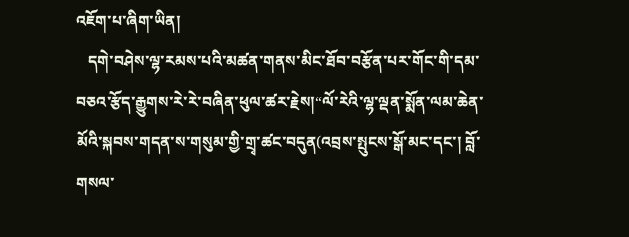འཇོག་པ་ཞིག་ཡིན།
   དགེ་བཤེས་ལྷ་རམས་པའི་མཚན་གནས་མིང་ཐོབ་བརྩོན་པར་གོང་གི་དམ་བཅའ་རྩོད་རྒྱུགས་རེ་རེ་བཞིན་ཕུལ་ཚར་རྗེས།“ལོ་རེའི་ལྷ་ལྡན་སྨོན་ལམ་ཆེན་མོའི་སྐབས་གདན་ས་གསུམ་གྱི་གྲྭ་ཚང་བདུན(འབྲས་སྤུངས་སྒོ་མང་དང་། བློ་གསལ་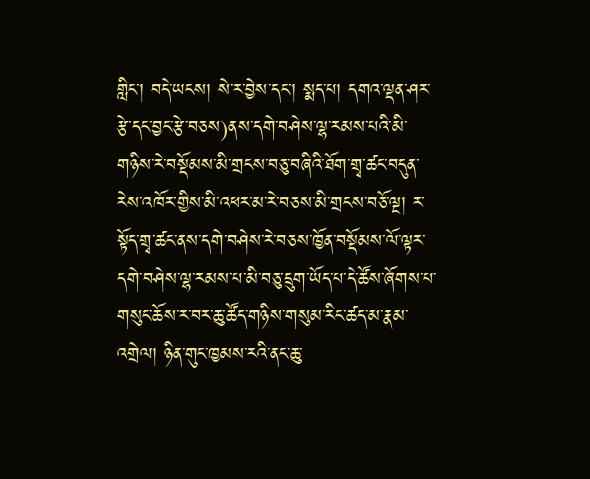གླིང་། བདེ་ཡངས། སེ་ར་བྱེས་དང་། སྨད་པ། དགའ་ལྡན་ཤར་རྩེ་དང་བྱང་རྩེ་བཅས)ནས་དགེ་བཤེས་ལྷ་རམས་པའི་མི་གཉིས་རེ་བསྡོམས་མི་གྲངས་བཅུ་བཞིའི་ཐོག་གྲྭ་ཚང་བདུན་རེས་འཁོར་གྱིས་མི་འཕར་མ་རེ་བཅས་མི་གྲངས་བཅོ་ལྔ། ར་སྟོད་གྲྭ་ཚང་ནས་དགེ་བཤེས་རེ་བཅས་ཁྱོན་བསྡོམས་ལོ་ལྟར་དགེ་བཤེས་ལྷ་རམས་པ་མི་བཅུ་དྲུག་ཡོད་པ་དེ་ཚོས་ཞོགས་པ་གསུང་ཆོས་ར་བར་ཆུ་ཚོད་གཉིས་གསུམ་རིང་ཚད་མ་རྣམ་འགྲེལ། ཉིན་གུང་ཁྱམས་རའི་ནང་ཆུ་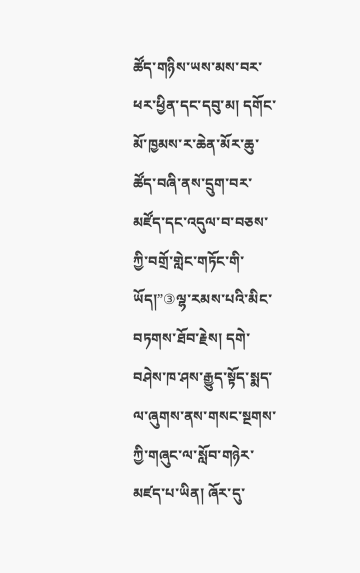ཚོད་གཉིས་ཡས་མས་བར་ཕར་ཕྱིན་དང་དབུ་མ། དགོང་མོ་ཁྱམས་ར་ཆེན་མོར་ཆུ་ཚོད་བཞི་ནས་དྲུག་བར་མཛོད་དང་འདུལ་བ་བཅས་ཀྱི་བགྲོ་གླེང་གཏོང་གི་ཡོད།”③ལྷ་རམས་པའི་མིང་བཏགས་ཐོབ་རྗེས། དགེ་བཤེས་ཁ་ཤས་རྒྱུད་སྟོད་སྨད་ལ་ཞུགས་ནས་གསང་སྔགས་ཀྱི་གཞུང་ལ་སློབ་གཉེར་མཛད་པ་ཡིན། ཞོར་དུ་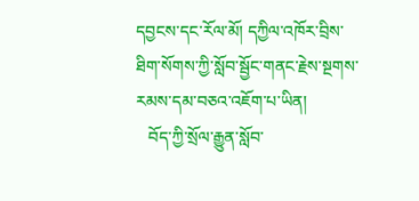དབྱངས་དང་རོལ་མོ། དཀྱིལ་འཁོར་བྲིས་ཐིག་སོགས་ཀྱི་སློབ་སྦྱོང་གནང་རྗེས་སྔགས་རམས་དམ་བཅའ་འཇོག་པ་ཡིན།
   བོད་ཀྱི་སྲོལ་རྒྱུན་སློབ་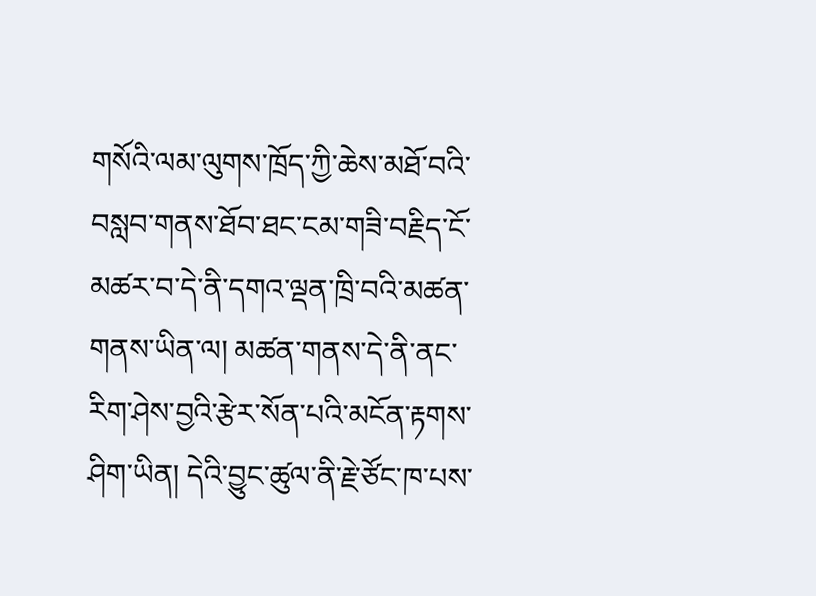གསོའི་ལམ་ལུགས་ཁྲོད་ཀྱི་ཆེས་མཐོ་བའི་བསླབ་གནས་ཐོབ་ཐང་ངམ་གཟི་བརྗིད་ངོ་མཚར་བ་དེ་ནི་དགའ་ལྡན་ཁྲི་བའི་མཚན་གནས་ཡིན་ལ། མཚན་གནས་དེ་ནི་ནང་རིག་ཤེས་བྱའི་རྩེར་སོན་པའི་མངོན་རྟགས་ཤིག་ཡིན། དེའི་བྱུང་ཚུལ་ནི་རྗེ་ཙོང་ཁ་པས་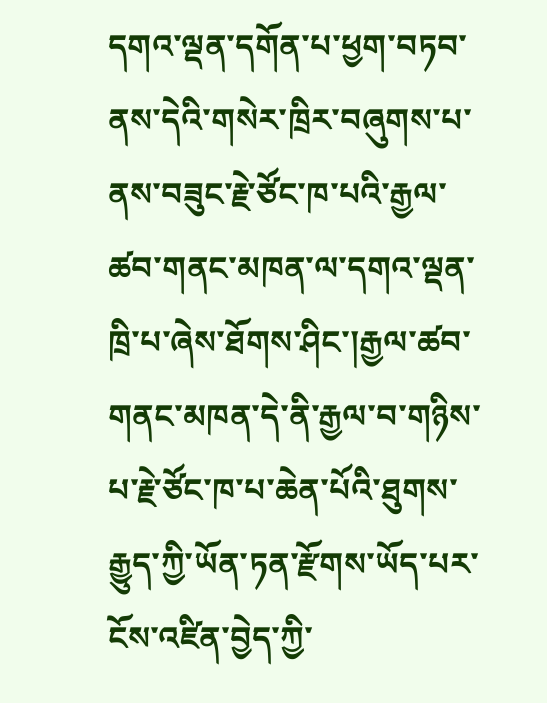དགའ་ལྡན་དགོན་པ་ཕྱག་བཏབ་ནས་དེའི་གསེར་ཁྲིར་བཞུགས་པ་ནས་བཟུང་རྗེ་ཙོང་ཁ་པའི་རྒྱལ་ཚབ་གནང་མཁན་ལ་དགའ་ལྡན་ཁྲི་པ་ཞེས་ཐོགས་ཤིང་།རྒྱལ་ཚབ་གནང་མཁན་དེ་ནི་རྒྱལ་བ་གཉིས་པ་རྗེ་ཙོང་ཁ་པ་ཆེན་པོའི་ཐུགས་རྒྱུད་ཀྱི་ཡོན་ཏན་རྫོགས་ཡོད་པར་ངོས་འཛིན་བྱེད་ཀྱི་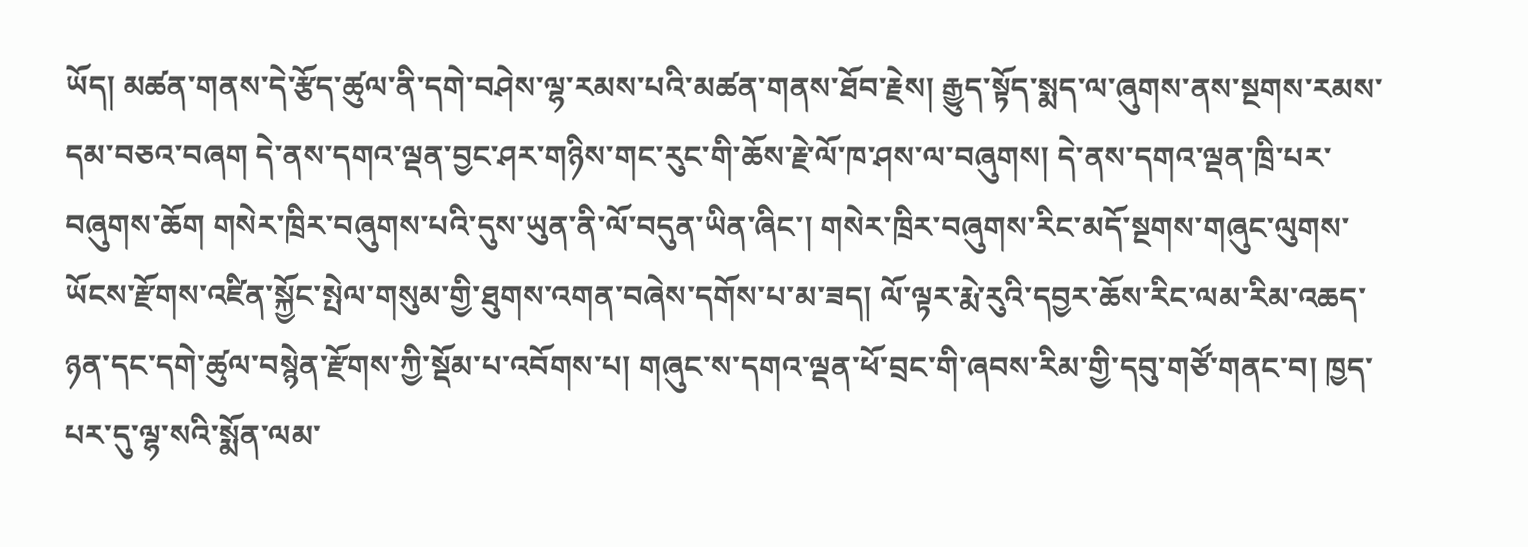ཡོད། མཚན་གནས་དེ་རྩོད་ཚུལ་ནི་དགེ་བཤེས་ལྷ་རམས་པའི་མཚན་གནས་ཐོབ་རྗེས། རྒྱུད་སྟོད་སྨད་ལ་ཞུགས་ནས་སྔགས་རམས་དམ་བཅའ་བཞག དེ་ནས་དགའ་ལྡན་བྱང་ཤར་གཉིས་གང་རུང་གི་ཆོས་རྗེ་ལོ་ཁ་ཤས་ལ་བཞུགས། དེ་ནས་དགའ་ལྡན་ཁྲི་པར་བཞུགས་ཆོག གསེར་ཁྲིར་བཞུགས་པའི་དུས་ཡུན་ནི་ལོ་བདུན་ཡིན་ཞིང་། གསེར་ཁྲིར་བཞུགས་རིང་མདོ་སྔགས་གཞུང་ལུགས་ཡོངས་རྫོགས་འཛིན་སྐྱོང་སྤེལ་གསུམ་གྱི་ཐུགས་འགན་བཞེས་དགོས་པ་མ་ཟད། ལོ་ལྟར་རྨེ་རུའི་དབྱར་ཆོས་རིང་ལམ་རིམ་འཆད་ཉན་དང་དགེ་ཚུལ་བསྙེན་རྫོགས་ཀྱི་སྡོམ་པ་འབོགས་པ། གཞུང་ས་དགའ་ལྡན་ཕོ་བྲང་གི་ཞབས་རིམ་གྱི་དབུ་གཙོ་གནང་བ། ཁྱད་པར་དུ་ལྷ་སའི་སྨོན་ལམ་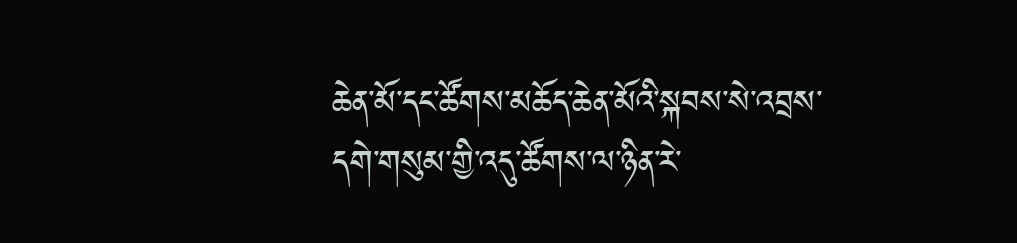ཆེན་མོ་དང་ཚོགས་མཆོད་ཆེན་མོའི་སྐབས་སེ་འབྲས་དགེ་གསུམ་གྱི་འདུ་ཚོགས་ལ་ཉིན་རེ་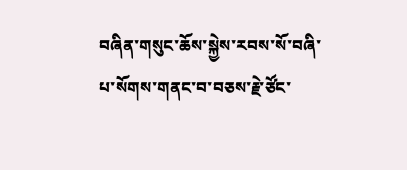བཞིན་གསུང་ཆོས་སྐྱེས་རབས་སོ་བཞི་པ་སོགས་གནང་བ་བཅས་རྗེ་ཙོང་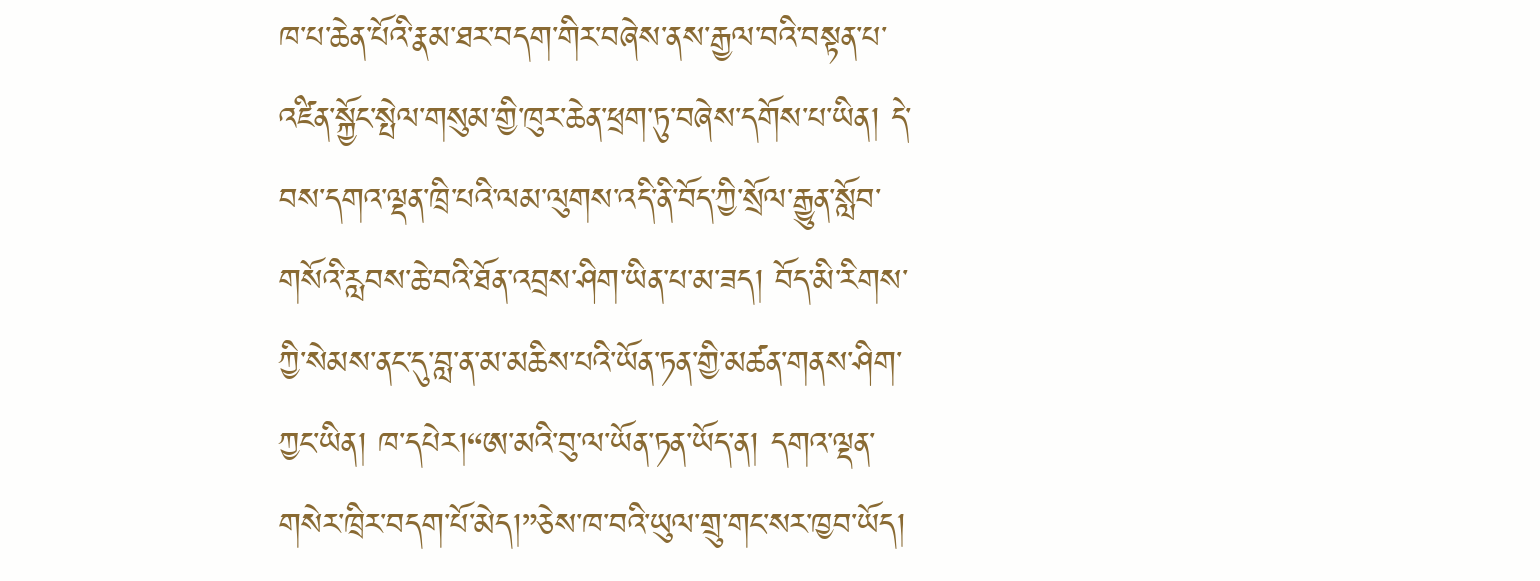ཁ་པ་ཆེན་པོའི་རྣམ་ཐར་བདག་གིར་བཞེས་ནས་རྒྱལ་བའི་བསྟན་པ་འཛིན་སྐྱོང་སྤེལ་གསུམ་གྱི་ཁུར་ཆེན་ཕྲག་ཏུ་བཞེས་དགོས་པ་ཡིན། དེ་བས་དགའ་ལྡན་ཁྲི་པའི་ལམ་ལུགས་འདི་ནི་བོད་ཀྱི་སྲོལ་རྒྱུན་སློབ་གསོའི་རླབས་ཆེ་བའི་ཐོན་འབྲས་ཤིག་ཡིན་པ་མ་ཟད། བོད་མི་རིགས་ཀྱི་སེམས་ནང་དུ་བླ་ན་མ་མཆིས་པའི་ཡོན་ཏན་གྱི་མཚན་གནས་ཤིག་ཀྱང་ཡིན། ཁ་དཔེར།“ཨ་མའི་བུ་ལ་ཡོན་ཏན་ཡོད་ན། དགའ་ལྡན་གསེར་ཁྲིར་བདག་པོ་མེད།”ཅེས་ཁ་བའི་ཡུལ་གྲུ་གང་སར་ཁྱབ་ཡོད།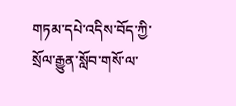གཏམ་དཔེ་འདིས་བོད་ཀྱི་སྲོལ་རྒྱུན་སློབ་གསོ་ལ་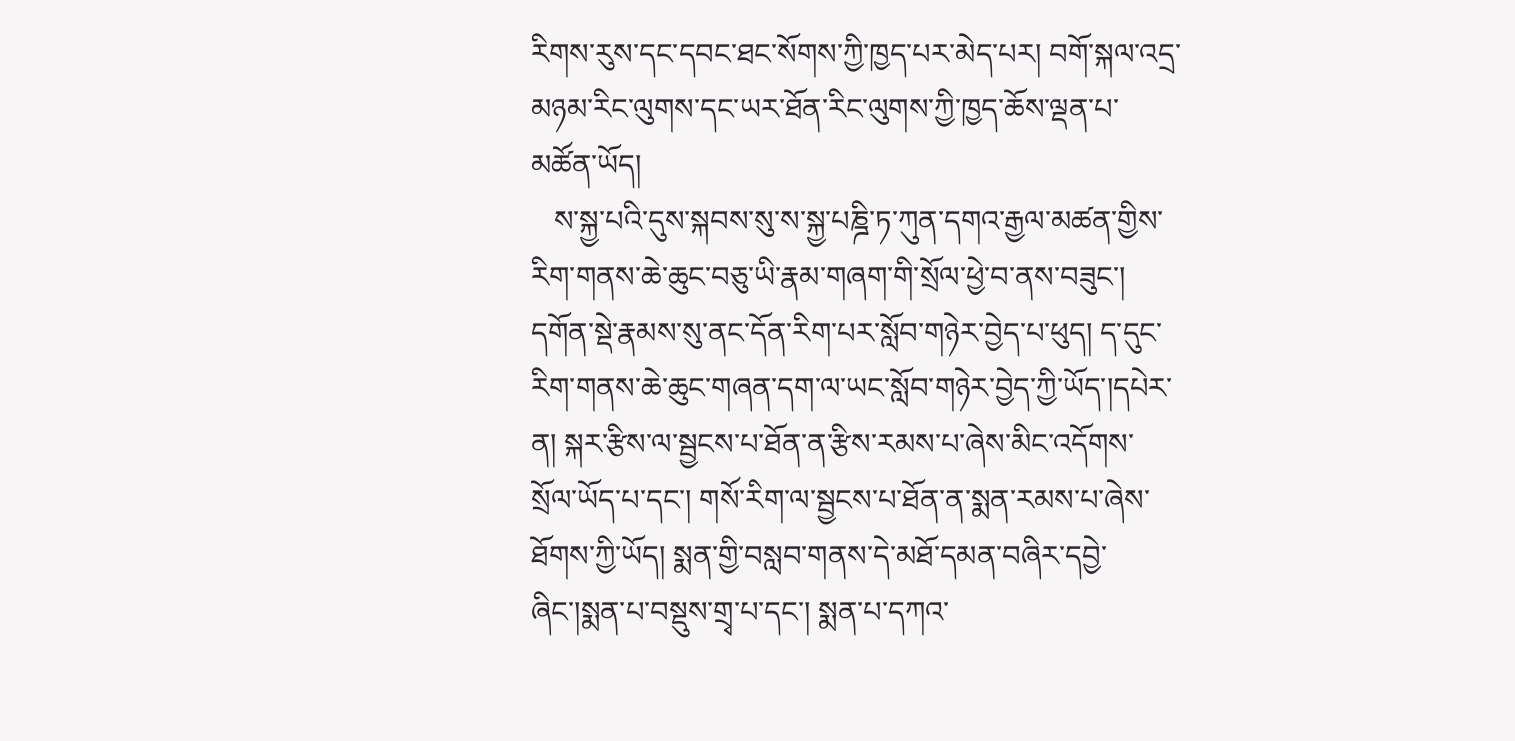རིགས་རུས་དང་དབང་ཐང་སོགས་ཀྱི་ཁྱད་པར་མེད་པར། བགོ་སྐལ་འདྲ་མཉམ་རིང་ལུགས་དང་ཡར་ཐོན་རིང་ལུགས་ཀྱི་ཁྱད་ཆོས་ལྡན་པ་མཚོན་ཡོད།
   ས་སྐྱ་པའི་དུས་སྐབས་སུ་ས་སྐྱ་པཎྜི་ཏ་ཀུན་དགའ་རྒྱལ་མཚན་གྱིས་རིག་གནས་ཆེ་ཆུང་བཅུ་ཡི་རྣམ་གཞག་གི་སྲོལ་ཕྱེ་བ་ནས་བཟུང་། དགོན་སྡེ་རྣམས་སུ་ནང་དོན་རིག་པར་སློབ་གཉེར་བྱེད་པ་ཕུད། ད་དུང་རིག་གནས་ཆེ་ཆུང་གཞན་དག་ལ་ཡང་སློབ་གཉེར་བྱེད་ཀྱི་ཡོད་།དཔེར་ན། སྐར་རྩིས་ལ་སྦྱངས་པ་ཐོན་ན་རྩིས་རམས་པ་ཞེས་མིང་འདོགས་སྲོལ་ཡོད་པ་དང་། གསོ་རིག་ལ་སྦྱངས་པ་ཐོན་ན་སྨན་རམས་པ་ཞེས་ཐོགས་ཀྱི་ཡོད། སྨན་གྱི་བསླབ་གནས་དེ་མཐོ་དམན་བཞིར་དབྱེ་ཞིང་།སྨན་པ་བསྡུས་གྲྭ་པ་དང་། སྨན་པ་དཀའ་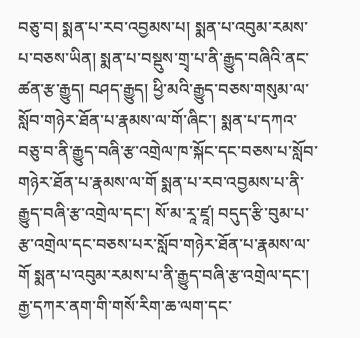བཅུ་བ། སྨན་པ་རབ་འབྱམས་པ། སྨན་པ་འབུམ་རམས་པ་བཅས་ཡིན། སྨན་པ་བསྡུས་གྲྭ་པ་ནི་རྒྱུད་བཞིའི་ནང་ཚན་རྩ་རྒྱུད། བཤད་རྒྱུད། ཕྱི་མའི་རྒྱུད་བཅས་གསུམ་ལ་སློབ་གཉེར་ཐོན་པ་རྣམས་ལ་གོ་ཞིང་། སྨན་པ་དཀའ་བཅུ་བ་ནི་རྒྱུད་བཞི་རྩ་འགྲེལ་ཁ་སྐོང་དང་བཅས་པ་སློབ་གཉེར་ཐོན་པ་རྣམས་ལ་གོ སྨན་པ་རབ་འབྱམས་པ་ནི་རྒྱུད་བཞི་རྩ་འགྲེལ་དང་། སོ་མ་རཱ་ཛཱ། བདུད་རྩི་བུམ་པ་རྩ་འགྲེལ་དང་བཅས་པར་སློབ་གཉེར་ཐོན་པ་རྣམས་ལ་གོ སྨན་པ་འབུམ་རམས་པ་ནི་རྒྱུད་བཞི་རྩ་འགྲེལ་དང་། རྒྱ་དཀར་ནག་གི་གསོ་རིག་ཆ་ལག་དང་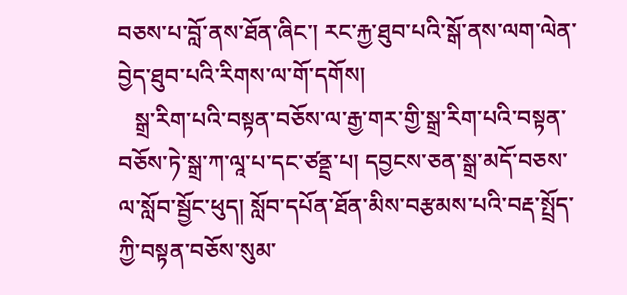བཅས་པ་བློ་ནས་ཐོན་ཞིང་། རང་རྐྱ་ཐུབ་པའི་སྒོ་ནས་ལག་ལེན་བྱེད་ཐུབ་པའི་རིགས་ལ་གོ་དགོས།
   སྒྲ་རིག་པའི་བསྟན་བཅོས་ལ་རྒྱ་གར་གྱི་སྒྲ་རིག་པའི་བསྟན་བཅོས་ཏེ་སྒྲ་ཀ་ལཱ་པ་དང་ཙནྡྲ་པ། དབྱངས་ཅན་སྒྲ་མདོ་བཅས་ལ་སློབ་སྦྱོང་ཕུད། སློབ་དཔོན་ཐོན་མིས་བརྩམས་པའི་བརྡ་སྤྲོད་ཀྱི་བསྟན་བཅོས་སུམ་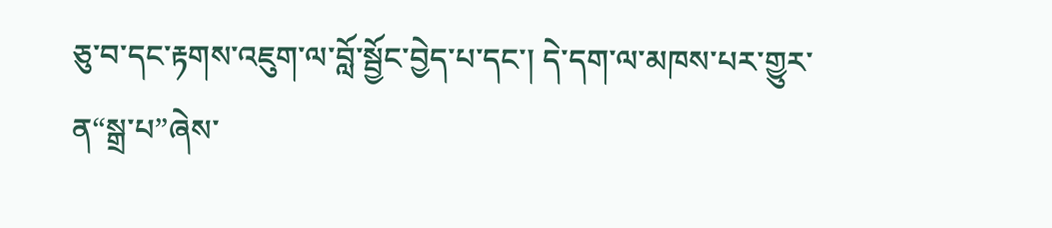ཅུ་བ་དང་རྟགས་འཇུག་ལ་བློ་སྦྱོང་བྱེད་པ་དང་། དེ་དག་ལ་མཁས་པར་གྱུར་ན“སྒྲ་པ”ཞེས་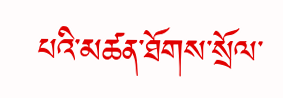པའི་མཚན་ཐོགས་སྲོལ་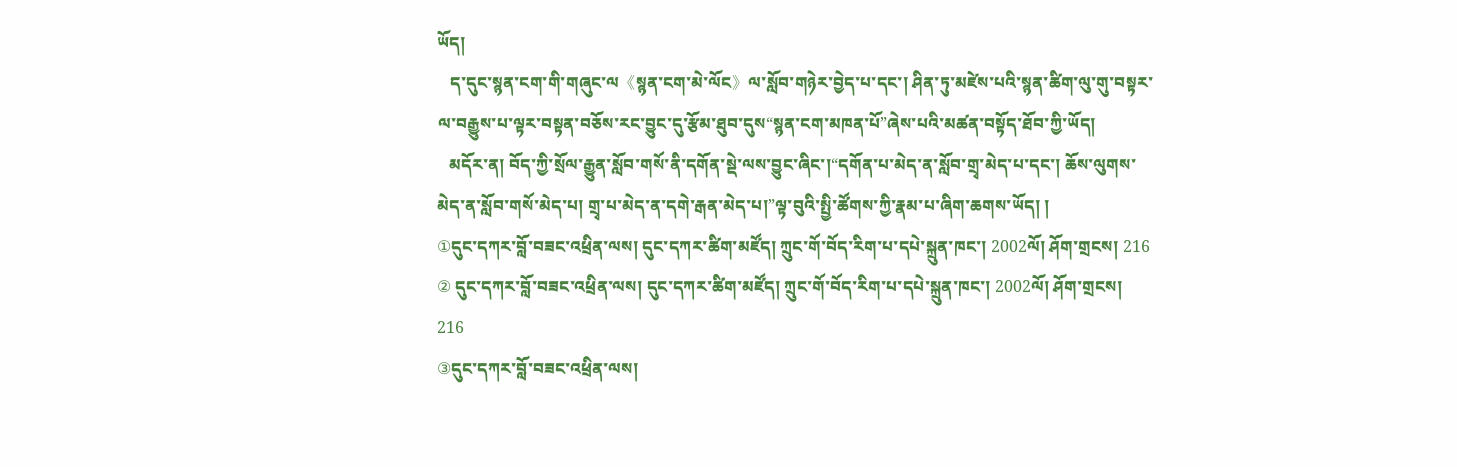ཡོད།
   ད་དུང་སྙན་ངག་གི་གཞུང་ལ《སྙན་ངག་མེ་ལོང》ལ་སློབ་གཉེར་བྱེད་པ་དང་། ཤིན་ཏུ་མཛེས་པའི་སྙན་ཚིག་ལུ་གུ་བསྟར་ལ་བརྒྱུས་པ་ལྟར་བསྟན་བཅོས་རང་བྱུང་དུ་རྩོམ་ཐུབ་དུས“སྙན་ངག་མཁན་པོ”ཞེས་པའི་མཚན་བསྟོད་ཐོབ་ཀྱི་ཡོད།
   མདོར་ན། བོད་ཀྱི་སྲོལ་རྒྱུན་སློབ་གསོ་ནི་དགོན་སྡེ་ལས་བྱུང་ཞིང་།“དགོན་པ་མེད་ན་སློབ་གྲྭ་མེད་པ་དང་། ཆོས་ལུགས་མེད་ན་སློབ་གསོ་མེད་པ། གྲྭ་པ་མེད་ན་དགེ་རྒན་མེད་པ།”ལྟ་བུའི་སྤྱི་ཚོགས་ཀྱི་རྣམ་པ་ཞིག་ཆགས་ཡོད། །
①དུང་དཀར་བློ་བཟང་འཕྲིན་ལས། དུང་དཀར་ཚིག་མཛོད། ཀྲུང་གོ་བོད་རིག་པ་དཔེ་སྐྲུན་ཁང་། 2002ལོ། ཤོག་གྲངས། 216
② དུང་དཀར་བློ་བཟང་འཕྲིན་ལས། དུང་དཀར་ཚིག་མཛོད། ཀྲུང་གོ་བོད་རིག་པ་དཔེ་སྐྲུན་ཁང་། 2002ལོ། ཤོག་གྲངས། 216
③དུང་དཀར་བློ་བཟང་འཕྲིན་ལས།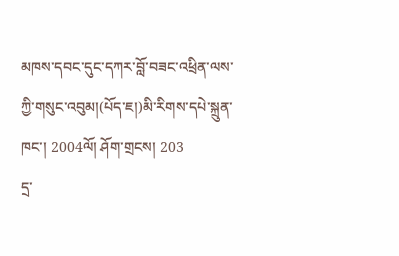མཁས་དབང་དུང་དཀར་བློ་བཟང་འཕྲིན་ལས་ཀྱི་གསུང་འབུམ།(པོད་ཇ།)མི་རིགས་དཔེ་སྐྲུན་ཁང་། 2004ལོ། ཤོག་གྲངས། 203
དྲ་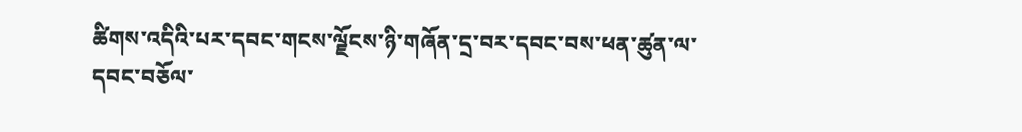ཚིགས་འདིའི་པར་དབང་གངས་ལྗོངས་ཉི་གཞོན་དྲ་བར་དབང་བས་ཕན་ཚུན་ལ་དབང་བཅོལ་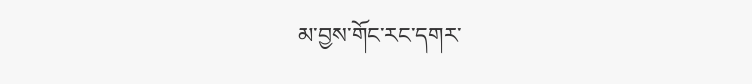མ་བྱས་གོང་རང་དགར་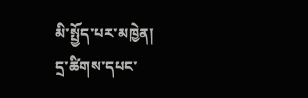མི་སྤྱོད་པར་མཁྱེན།
དྲ་ཚིགས་དཔང་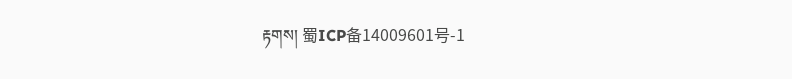རྟགས། 蜀ICP备14009601号-1